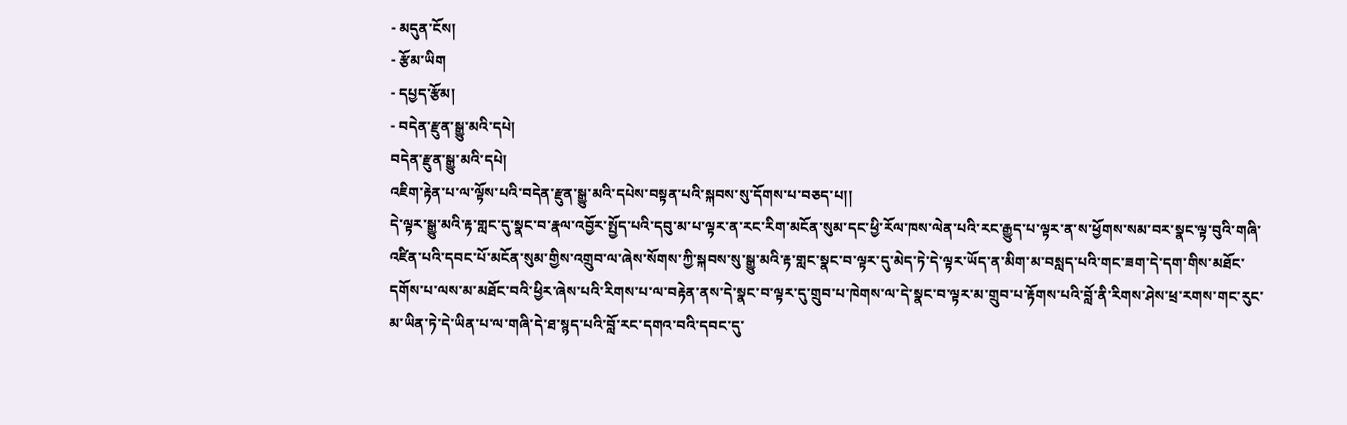- མདུན་ངོས།
- རྩོམ་ཡིག
- དཔྱད་རྩོམ།
- བདེན་རྫུན་སྒྱུ་མའི་དཔེ།
བདེན་རྫུན་སྒྱུ་མའི་དཔེ།
འཇིག་རྟེན་པ་ལ་ལྟོས་པའི་བདེན་རྫུན་སྒྱུ་མའི་དཔེས་བསྟན་པའི་སྐབས་སུ་དོགས་པ་བཅད་པ།།
དེ་ལྟར་སྒྱུ་མའི་རྟ་གླང་དུ་སྣང་བ་རྣལ་འབྱོར་སྤྱོད་པའི་དབུ་མ་པ་ལྟར་ན་རང་རིག་མངོན་སུམ་དང་ཕྱི་རོལ་ཁས་ལེན་པའི་རང་རྒྱུད་པ་ལྟར་ན་ས་ཕྱོགས་སམ་བར་སྣང་ལྟ་བུའི་གཞི་འཛིན་པའི་དབང་པོ་མངོན་སུམ་གྱིས་འགྲུབ་ལ་ཞེས་སོགས་ཀྱི་སྐབས་སུ་སྒྱུ་མའི་རྟ་གླང་སྣང་བ་ལྟར་དུ་མེད་ཏེ་དེ་ལྟར་ཡོད་ན་མིག་མ་བསླད་པའི་གང་ཟག་དེ་དག་གིས་མཐོང་དགོས་པ་ལས་མ་མཐོང་བའི་ཕྱིར་ཞེས་པའི་རིགས་པ་ལ་བརྟེན་ནས་དེ་སྣང་བ་ལྟར་དུ་གྲུབ་པ་ཁེགས་ལ་དེ་སྣང་བ་ལྟར་མ་གྲུབ་པ་རྟོགས་པའི་བློ་ནི་རིགས་ཤེས་ཕྲ་རགས་གང་རུང་མ་ཡིན་ཏེ་དེ་ཡིན་པ་ལ་གཞི་དེ་ཐ་སྙད་པའི་བློ་རང་དགའ་བའི་དབང་དུ་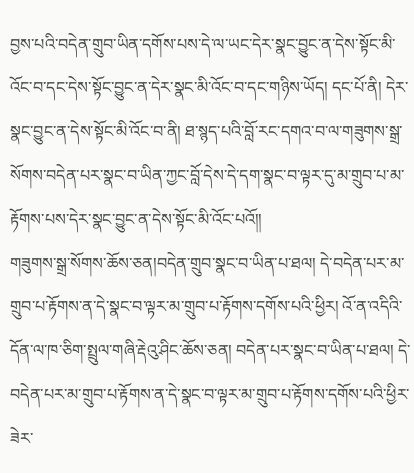བྱས་པའི་བདེན་གྲུབ་ཡིན་དགོས་པས་དེ་ལ་ཡང་དེར་སྣང་བྱུང་ན་དེས་སྟོང་མི་འོང་བ་དང་དེས་སྟོང་བྱུང་ན་དེར་སྣང་མི་འོང་བ་དང་གཉིས་ཡོད། དང་པོ་ནི། དེར་སྣང་བྱུང་ན་དེས་སྟོང་མི་འོང་བ་ནི། ཐ་སྙད་པའི་བློ་རང་དགའ་བ་ལ་གཟུགས་སྒྲ་སོགས་བདེན་པར་སྣང་བ་ཡིན་ཀྱང་བློ་དེས་དེ་དག་སྣང་བ་ལྟར་དུ་མ་གྲུབ་པ་མ་རྟོགས་པས་དེར་སྣང་བྱུང་ན་དེས་སྟོང་མི་འོང་པའོ།།
གཟུགས་སྒྲ་སོགས་ཆོས་ཅན།བདེན་གྲུབ་སྣང་བ་ཡིན་པ་ཐལ། དེ་བདེན་པར་མ་གྲུབ་པ་རྟོགས་ན་དེ་སྣང་བ་ལྟར་མ་གྲུབ་པ་རྟོགས་དགོས་པའི་ཕྱིར། འོ་ན་འདིའི་དོན་ལ་ཁ་ཅིག་སྤྲུལ་གཞི་རྡེའུ་ཤིང་ཆོས་ཅན། བདེན་པར་སྣང་བ་ཡིན་པ་ཐལ། དེ་བདེན་པར་མ་གྲུབ་པ་རྟོགས་ན་དེ་སྣང་བ་ལྟར་མ་གྲུབ་པ་རྟོགས་དགོས་པའི་ཕྱིར་ཟེར་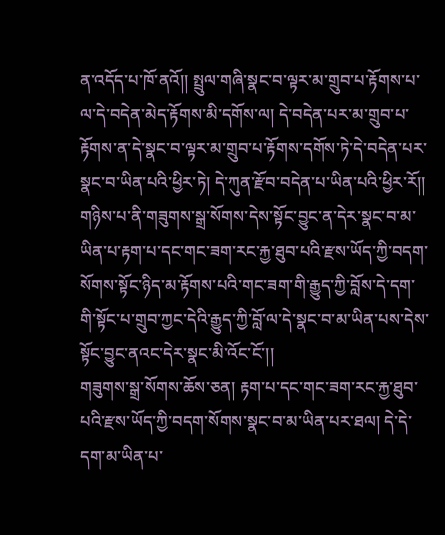ན་འདོད་པ་ཁོ་ནའོ།། སྤྲུལ་གཞི་སྣང་བ་ལྟར་མ་གྲུབ་པ་རྟོགས་པ་ལ་དེ་བདེན་མེད་རྟོགས་མི་དགོས་ལ། དེ་བདེན་པར་མ་གྲུབ་པ་རྟོགས་ན་དེ་སྣང་བ་ལྟར་མ་གྲུབ་པ་རྟོགས་དགོས་ཏེ་དེ་བདེན་པར་སྣང་བ་ཡིན་པའི་ཕྱིར་ཏེ། དེ་ཀུན་རྫོབ་བདེན་པ་ཡིན་པའི་ཕྱིར་རོ།། གཉིས་པ་ནི་གཟུགས་སྒྲ་སོགས་དེས་སྟོང་བྱུང་ན་དེར་སྣང་བ་མ་ཡིན་པ་རྟག་པ་དང་གང་ཟག་རང་རྐྱ་ཐུབ་པའི་རྫས་ཡོད་ཀྱི་བདག་སོགས་སྟོང་ཉིད་མ་རྟོགས་པའི་གང་ཟག་གི་རྒྱུད་ཀྱི་བློས་དེ་དག་གི་སྟོང་པ་གྲུབ་ཀྱང་དེའི་རྒྱུད་ཀྱི་བློ་ལ་དེ་སྣང་བ་མ་ཡིན་པས་དེས་སྟོང་བྱུང་ནའང་དེར་སྣང་མི་འོང་ངོ་།།
གཟུགས་སྒྲ་སོགས་ཆོས་ཅན། རྟག་པ་དང་གང་ཟག་རང་རྐྱ་ཐུབ་པའི་རྫས་ཡོད་ཀྱི་བདག་སོགས་སྣང་བ་མ་ཡིན་པར་ཐལ། དེ་དེ་དག་མ་ཡིན་པ་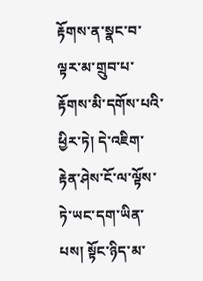རྟོགས་ན་སྣང་བ་ལྟར་མ་གྲུབ་པ་རྟོགས་མི་དགོས་པའི་ཕྱིར་ཏེ། དེ་འཇིག་རྟེན་ཤེས་ངོ་ལ་ལྟོས་ཏེ་ཡང་དག་ཡིན་པས། སྟོང་ཉིད་མ་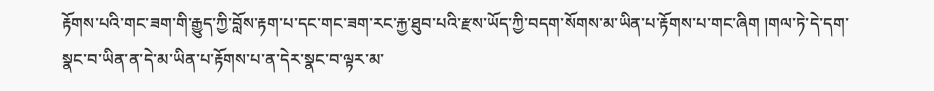རྟོགས་པའི་གང་ཟག་གི་རྒྱུད་ཀྱི་བློས་རྟག་པ་དང་གང་ཟག་རང་རྐྱ་ཐུབ་པའི་རྫས་ཡོད་ཀྱི་བདག་སོགས་མ་ཡིན་པ་རྟོགས་པ་གང་ཞིག །གལ་ཏེ་དེ་དག་སྣང་བ་ཡིན་ན་དེ་མ་ཡིན་པ་རྟོགས་པ་ན་དེར་སྣང་བ་ལྟར་མ་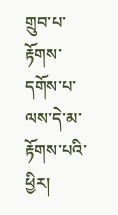གྲུབ་པ་རྟོགས་དགོས་པ་ལས་དེ་མ་རྟོགས་པའི་ཕྱིར།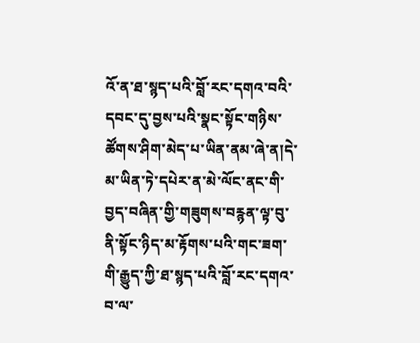འོ་ན་ཐ་སྙད་པའི་བློ་རང་དགའ་བའི་དབང་དུ་བྱས་པའི་སྣང་སྟོང་གཉིས་ཚོགས་ཤིག་མེད་པ་ཡིན་ནམ་ཞེ་ན།དེ་མ་ཡིན་ཏེ་དཔེར་ན་མེ་ལོང་ནང་གི་བྱད་བཞིན་གྱི་གཟུགས་བརྙན་ལྟ་བུ་ནི་སྟོང་ཉིད་མ་རྟོགས་པའི་གང་ཟག་གི་རྒྱུད་ཀྱི་ཐ་སྙད་པའི་བློ་རང་དགའ་བ་ལ་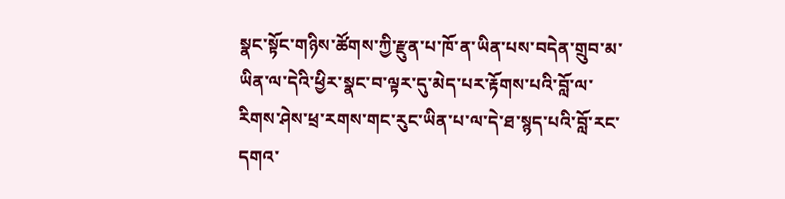སྣང་སྟོང་གཉིས་ཚོགས་ཀྱི་རྫུན་པ་ཁོ་ན་ཡིན་པས་བདེན་གྲུབ་མ་ཡིན་ལ་དེའི་ཕྱིར་སྣང་བ་ལྟར་དུ་མེད་པར་རྟོགས་པའི་བློ་ལ་རིགས་ཤེས་ཕྲ་རགས་གང་རུང་ཡིན་པ་ལ་དེ་ཐ་སྙད་པའི་བློ་རང་དགའ་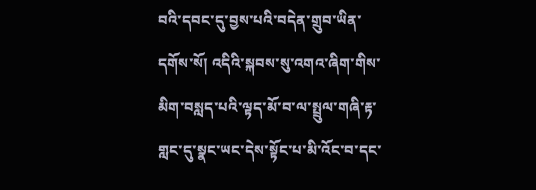བའི་དབང་དུ་བྱས་པའི་བདེན་གྲུབ་ཡིན་དགོས་སོ། འདིའི་སྐབས་སུ་འགའ་ཞིག་གིས་མིག་བསླད་པའི་ལྟད་མོ་བ་ལ་སྤྲུལ་གཞི་རྟ་གླང་དུ་སྣང་ཡང་དེས་སྟོང་པ་མི་འོང་བ་དང་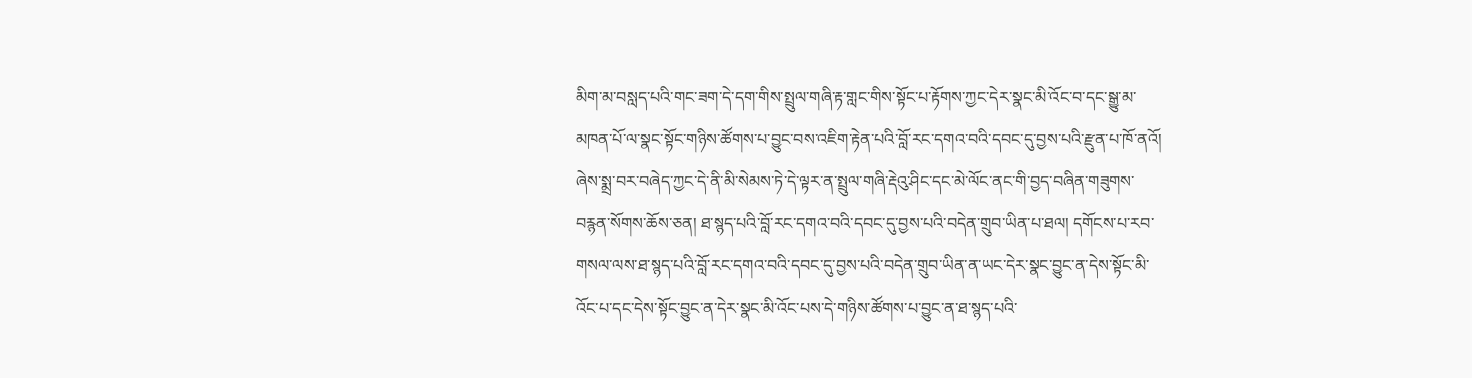མིག་མ་བསླད་པའི་གང་ཟག་དེ་དག་གིས་སྤྲུལ་གཞི་རྟ་གླང་གིས་སྟོང་པ་རྟོགས་ཀྱང་དེར་སྣང་མི་འོང་བ་དང་སྒྱུ་མ་མཁན་པོ་ལ་སྣང་སྟོང་གཉིས་ཚོགས་པ་བྱུང་བས་འཇིག་རྟེན་པའི་བློ་རང་དགའ་བའི་དབང་དུ་བྱས་པའི་རྫུན་པ་ཁོ་ནའོ། ཞེས་སྨྲ་བར་བཞེད་ཀྱང་དེ་ནི་མི་སེམས་ཏེ་དེ་ལྟར་ན་སྤྲུལ་གཞི་རྡེའུ་ཤིང་དང་མེ་ལོང་ནང་གི་བྱད་བཞིན་གཟུགས་བརྙན་སོགས་ཆོས་ཅན། ཐ་སྙད་པའི་བློ་རང་དགའ་བའི་དབང་དུ་བྱས་པའི་བདེན་གྲུབ་ཡིན་པ་ཐལ། དགོངས་པ་རབ་གསལ་ལས་ཐ་སྙད་པའི་བློ་རང་དགའ་བའི་དབང་དུ་བྱས་པའི་བདེན་གྲུབ་ཡིན་ན་ཡང་དེར་སྣང་བྱུང་ན་དེས་སྟོང་མི་འོང་པ་དང་དེས་སྟོང་བྱུང་ན་དེར་སྣང་མི་འོང་པས་དེ་གཉིས་ཚོགས་པ་བྱུང་ན་ཐ་སྙད་པའི་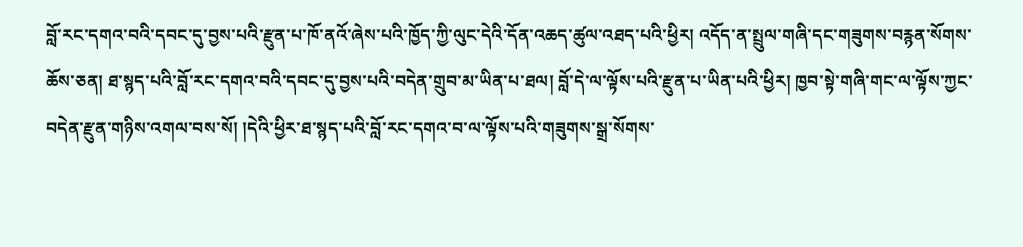བློ་རང་དགའ་བའི་དབང་དུ་བྱས་པའི་རྫུན་པ་ཁོ་ནའོ་ཞེས་པའི་ཁྱོད་ཀྱི་ལུང་དེའི་དོན་འཆད་ཚུལ་འཐད་པའི་ཕྱིར། འདོད་ན་སྤྲུལ་གཞི་དང་གཟུགས་བརྙན་སོགས་ཆོས་ཅན། ཐ་སྙད་པའི་བློ་རང་དགའ་བའི་དབང་དུ་བྱས་པའི་བདེན་གྲུབ་མ་ཡིན་པ་ཐལ། བློ་དེ་ལ་ལྟོས་པའི་རྫུན་པ་ཡིན་པའི་ཕྱིར། ཁྱབ་སྟེ་གཞི་གང་ལ་ལྟོས་ཀྱང་བདེན་རྫུན་གཉིས་འགལ་བས་སོ། །དེའི་ཕྱིར་ཐ་སྙད་པའི་བློ་རང་དགའ་བ་ལ་ལྟོས་པའི་གཟུགས་སྒྲ་སོགས་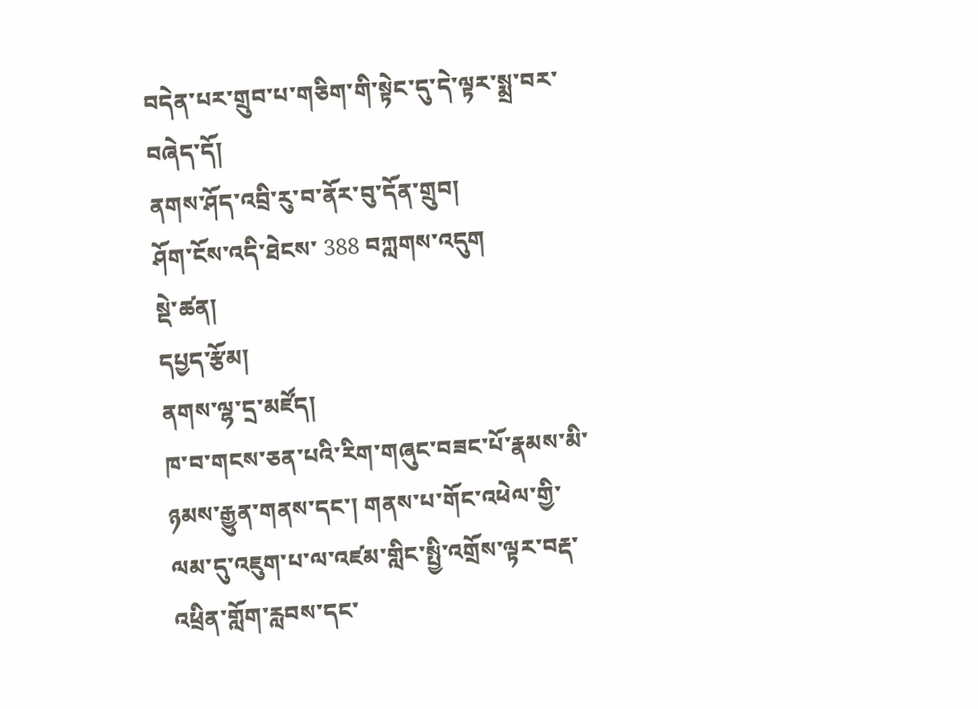བདེན་པར་གྲུབ་པ་གཅིག་གི་སྟེང་དུ་དེ་ལྟར་སྨྲ་བར་བཞེད་དོ།
ནགས་ཤོད་འབྲི་རུ་བ་ནོར་བུ་དོན་གྲུབ།
ཤོག་ངོས་འདི་ཐེངས་ 388 བཀླགས་འདུག
སྡེ་ཚན།
དཔྱད་རྩོམ།
ནགས་ལྷ་དྲ་མཛོད།
ཁ་བ་གངས་ཅན་པའི་རིག་གཞུང་བཟང་པོ་རྣམས་མི་ཉམས་རྒྱུན་གནས་དང་། གནས་པ་གོང་འཕེལ་གྱི་ལམ་དུ་འཇུག་པ་ལ་འཛམ་གླིང་སྤྱི་འགྲོས་ལྟར་བརྡ་འཕྲིན་གློག་རླབས་དང་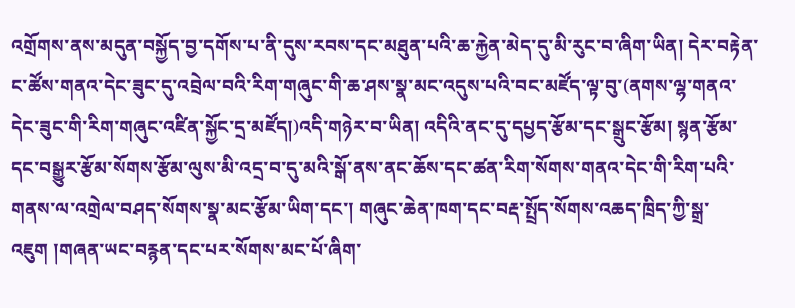འགྲོགས་ནས་མདུན་བསྐྱོད་བྱ་དགོས་པ་ནི་དུས་རབས་དང་མཐུན་པའི་ཆ་རྐྱེན་མེད་དུ་མི་རུང་བ་ཞིག་ཡིན། དེར་བརྟེན་ང་ཚོས་གནའ་དེང་ཟུང་དུ་འབྲེལ་བའི་རིག་གཞུང་གི་ཆ་ཤས་སྣ་མང་འདུས་པའི་བང་མཛོད་ལྟ་བུ་(ནགས་ལྷ་གནའ་དེང་ཟུང་གི་རིག་གཞུང་འཛིན་སྐྱོང་དྲ་མཛོད།)འདི་གཉེར་བ་ཡིན། འདིའི་ནང་དུ་དཔྱད་རྩོམ་དང་སྒྲུང་རྩོམ། སྙན་རྩོམ་དང་བསྒྱུར་རྩོམ་སོགས་རྩོམ་ལུས་མི་འདྲ་བ་དུ་མའི་སྒོ་ནས་ནང་ཆོས་དང་ཚན་རིག་སོགས་གནའ་དེང་གི་རིག་པའི་གནས་ལ་འགྲེལ་བཤད་སོགས་སྣ་མང་རྩོམ་ཡིག་དང་། གཞུང་ཆེན་ཁག་དང་བརྡ་སྤྲོད་སོགས་འཆད་ཁྲིད་ཀྱི་སྒྲ་འཇུག །གཞན་ཡང་བརྙན་དང་པར་སོགས་མང་པོ་ཞིག་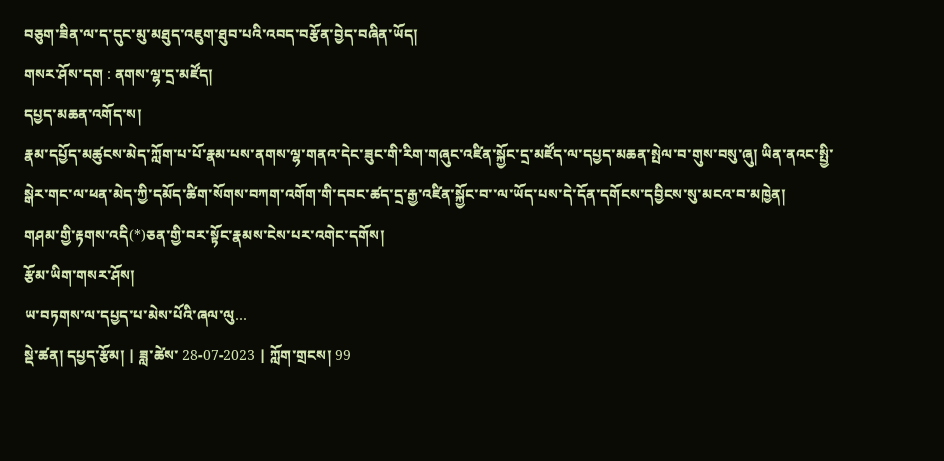བཅུག་ཟིན་ལ་ད་དུང་མུ་མཐུད་འཇུག་ཐུབ་པའི་འབད་བརྩོན་བྱེད་བཞིན་ཡོད།
གསར་ཤོས་དག : ནགས་ལྷ་དྲ་མཛོད།
དཔྱད་མཆན་འགོད་ས།
རྣམ་དཔྱོད་མཚུངས་མེད་ཀློག་པ་པོ་རྣམ་པས་ནགས་ལྷ་གནའ་དེང་ཟུང་གི་རིག་གཞུང་འཛིན་སྐྱོང་དྲ་མཛོད་ལ་དཔྱད་མཆན་སྤེལ་བ་གུས་བསུ་ཞུ། ཡིན་ནའང་སྤྱི་སྒེར་གང་ལ་ཕན་མེད་ཀྱི་དམོད་ཚིག་སོགས་བཀག་འགོག་གི་དབང་ཚད་དྲ་རྒྱ་འཛིན་སྐྱོང་བ་་ལ་ཡོད་པས་དེ་དོན་དགོངས་དབྱིངས་སུ་མངའ་བ་མཁྱེན།
གཤམ་གྱི་རྟགས་འདི(*)ཅན་གྱི་བར་སྟོང་རྣམས་ངེས་པར་འགེང་དགོས།
རྩོམ་ཡིག་གསར་ཤོས།
ཡ་བཏགས་ལ་དཔྱད་པ་མེས་པོའི་ཞལ་ལུ…
སྡེ་ཚན། དཔྱད་རྩོམ། | ཟླ་ཚེས་ 28-07-2023 | ཀློག་གྲངས། 99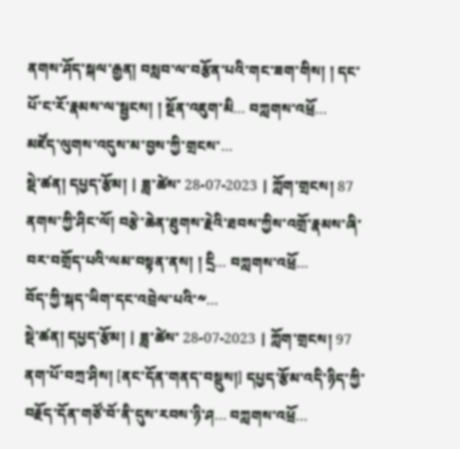ནགས་ཤོད་སྐལ་རྒྱན། བསླབ་ལ་བརྩོན་པའི་གང་ཟག་གིས། ། དང་པོ་ང་རོ་རྣམས་ལ་སྦྱངས། ། སྔོན་འཇུག་མི... བཀླགས་འཕྲོ...
མཛོད་ལུགས་འདུས་མ་བྱས་ཀྱི་གྲངས་…
སྡེ་ཚན། དཔྱད་རྩོམ། | ཟླ་ཚེས་ 28-07-2023 | ཀློག་གྲངས། 87
ནགས་ཀྱི་ཤིང་ལོ། བརྩེ་ཆེན་ཐུགས་རྗེའི་ཐབས་ཀྱིས་འགྲོ་རྣམས་ཞི་བར་བགྲོད་པའི་ལམ་བསྟན་ནས། ། དྲི... བཀླགས་འཕྲོ...
བོད་ཀྱི་སྐད་ཡིག་དང་འབྲེལ་པའི་༸…
སྡེ་ཚན། དཔྱད་རྩོམ། | ཟླ་ཚེས་ 28-07-2023 | ཀློག་གྲངས། 97
ནག་པོ་བཀྲ་ཤིས། [ནང་དོན་གནད་བསྡུས།] དཔྱད་རྩོམ་འདི་ཉིད་ཀྱི་བརྗོད་དོན་གཙོ་བོ་ནི་དུས་རབས་ཉི་ཤ... བཀླགས་འཕྲོ...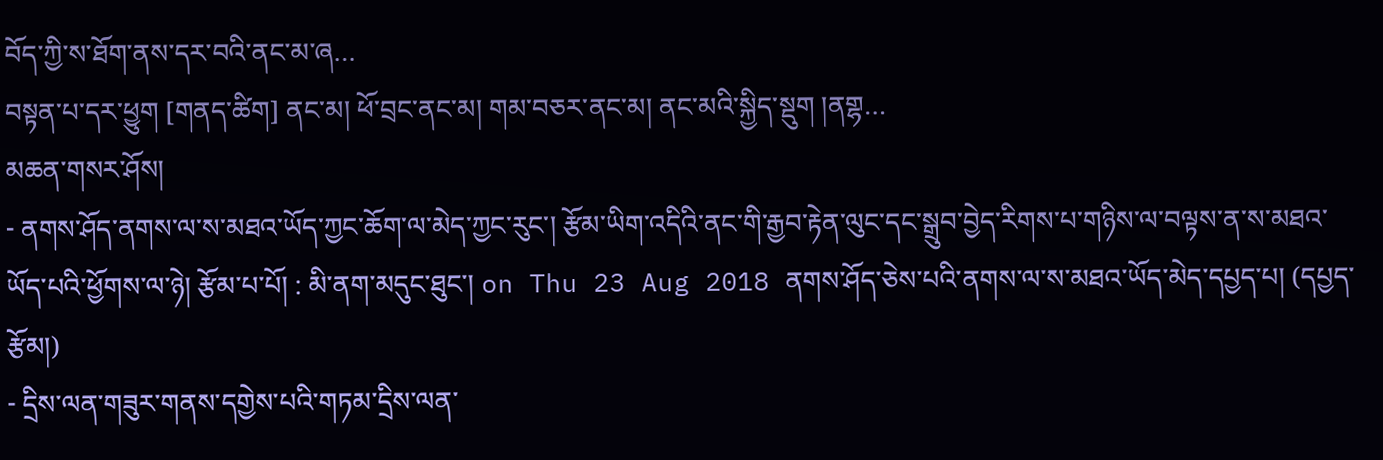བོད་ཀྱི་ས་ཐོག་ནས་དར་བའི་ནང་མ་ཞ…
བསྟན་པ་དར་ཕྱུག [གནད་ཚིག] ནང་མ། ཕོ་བྲང་ནང་མ། གམ་བཅར་ནང་མ། ནང་མའི་སྐྱིད་སྡུག །ནགྷ…
མཆན་གསར་ཤོས།
- ནགས་ཤོད་ནགས་ལ་ས་མཐའ་ཡོད་ཀྱང་ཆོག་ལ་མེད་ཀྱང་རུང་། རྩོམ་ཡིག་འདིའི་ནང་གི་རྒྱབ་རྟེན་ལུང་དང་སྒྲུབ་བྱེད་རིགས་པ་གཉིས་ལ་བལྟས་ན་ས་མཐའ་ཡོད་པའི་ཕྱོགས་ལ་ཉེ། རྩོམ་པ་པོ། : མི་ནག་མདུང་ཐུང་། on Thu 23 Aug 2018 ནགས་ཤོད་ཅེས་པའི་ནགས་ལ་ས་མཐའ་ཡོད་མེད་དཔྱད་པ། (དཔྱད་རྩོམ།)
- དྲིས་ལན་གཟུར་གནས་དགྱེས་པའི་གཏམ་དྲིས་ལན་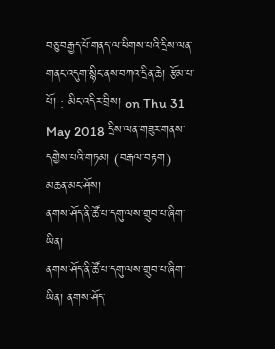བཅུ་བརྒྱད་པོ་གནད་ལ་ཕིགས་པའི་དྲིས་ལན་གནང་འདུག་སྙིང་ནས་བཀའ་དྲིན་ཆེ། རྩོམ་པ་པོ། : མིང་འདིར་བྲིས། on Thu 31 May 2018 དྲིས་ལན་གཟུར་གནས་དགྱེས་པའི་གཏམ། (བརྒལ་བརྟག)
མཆན་མང་ཤོས།
ནགས་ཤོད་ནི་ཚོ་པ་དགུ་ལས་གྲུབ་པ་ཞིག་ཡིན།
ནགས་ཤོད་ནི་ཚོ་པ་དགུ་ལས་གྲུབ་པ་ཞིག་ཡིན། ནགས་ཤོད་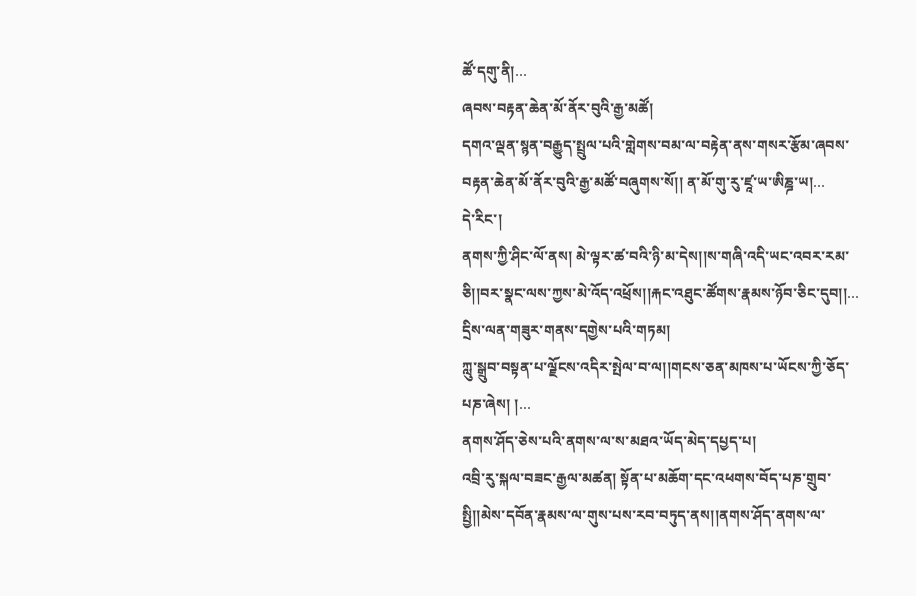ཚོ་དགུ་ནི།…
ཞབས་བརྟན་ཆེན་མོ་ནོར་བུའི་རྒྱ་མཚོ།
དགའ་ལྡན་སྙན་བརྒྱུད་སྤྲུལ་པའི་གླེགས་བམ་ལ་བརྟེན་ནས་གསར་རྩོམ་ཞབས་བརྟན་ཆེན་མོ་ནོར་བུའི་རྒྱ་མཚོ་བཞུགས་སོ།། ན་མོ་གུ་རུ་ཛཱ་ཡ་ཨིཎྜ་ཡ།…
དེ་རིང་།
ནགས་ཀྱི་ཤིང་ལོ་ནས། མེ་ལྟར་ཚ་བའི་ཉི་མ་དེས།།ས་གཞི་འདི་ཡང་འབར་རམ་ཅི།།བར་སྣང་ལས་ཀྱས་མེ་འོད་འཕྲོས།།རྐང་འཐུང་ཚོགས་རྣམས་ཉོབ་ཅིང་དུབ།།…
དྲིས་ལན་གཟུར་གནས་དགྱེས་པའི་གཏམ།
ཀླུ་སྒྲུབ་བསྟན་པ་ལྗོངས་འདིར་སྤེལ་བ་ལ།།གངས་ཅན་མཁས་པ་ཡོངས་ཀྱི་ཅོད་པཎ་ཞེས། །…
ནགས་ཤོད་ཅེས་པའི་ནགས་ལ་ས་མཐའ་ཡོད་མེད་དཔྱད་པ།
འབྲི་རུ་སྐལ་བཟང་རྒྱལ་མཚན། སྟོན་པ་མཆོག་དང་འཕགས་བོད་པཎ་གྲུབ་སྤྱི།།མེས་དབོན་རྣམས་ལ་གུས་པས་རབ་བཏུད་ནས།།ནགས་ཤོད་ནགས་ལ་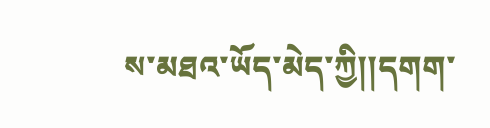ས་མཐའ་ཡོད་མེད་ཀྱི།།དགག་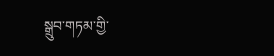སྒྲུབ་གཏམ་གྱི་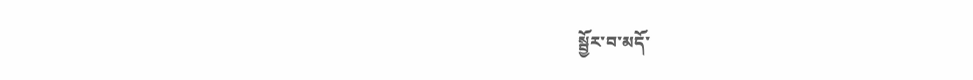སྦྱོར་བ་མདོ་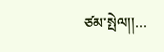ཙམ་སྤེལ།།…